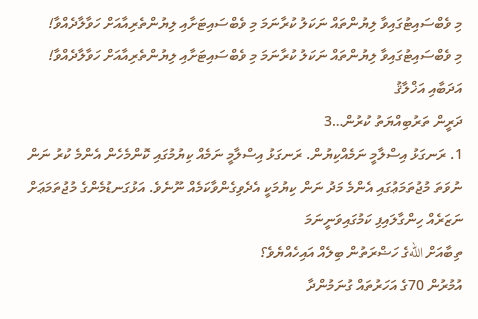މި ވެބްސައިޓުގައިވާ ލިޔުންތައް ނަކަލު ކުރާނަމަ މި ވެބްސައިޓަށާއި ލިޔުންތެރިއާއަށް ހަވާލާދެއްވާ!
މި ވެބްސައިޓުގައިވާ ލިޔުންތައް ނަކަލު ކުރާނަމަ މި ވެބްސައިޓަށާއި ލިޔުންތެރިއާއަށް ހަވާލާދެއްވާ!
އަދަބާއި އަޚްލާޤު
ދަރީން ތަރުބިއްޔަތު ކުރުން…3
1. ރަނގަޅު އިސްލާމީ ނަމެއްކިޔުން. ރަނގަޅު އިސްލާމީ ނަމެއް ކިޔުމުގައި ކޮންމެހެން އެންމެ ކުރު ނަން ނުވަތަ މުޖުތަމަޢުގައި އެންމެ މަދު ނަން ކިޔުމަކީ އެދެވިގެންވާކަމެއް ނޫނެވެ. އަޅުގަނޑުމެންގެ މުޖުތަމަޢަށް ނަޒަރެއް ހިންގާލައިފި ކަމުގައިވަނީނަމަ
ތިބާއަށް اللهގެ ހަޟްރަތުން ބިލެއް އައިހެއްޔެވެ؟
އުމުރުން 70ގެ އަހަރުތައް ގުނަމުންދާ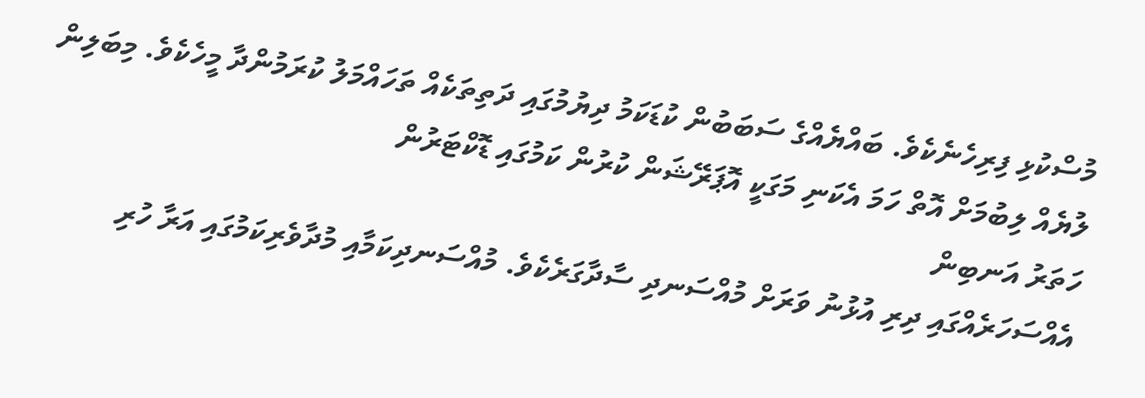މުސްކުޅި ފިރިހެނެކެވެ. ބައްޔެއްގެ ސަބަބުން ކުޑަކަމު ދިޔުމުގައި ދަތިތަކެއް ތަހައްމަލު ކުރަމުންދާ މީހެކެވެ. މިބަލިން ލުޔެއް ލިބުމަށް އޮތް ހަމަ އެކަނި މަގަކީ އޮޕަރޭޝަން ކުރުން ކަމުގައި ޑޮކްޓަރުން
ހަތަރު އަނބިން
އެއްސަހަރެއްގައި ދިރި އުޅުނު ވަރަށް މުއްސަނދި ސާދާގަރެކެވެ. މުއްސަނދިކަމާއި މުދާވެރިކަމުގައި އަރާ ހުރި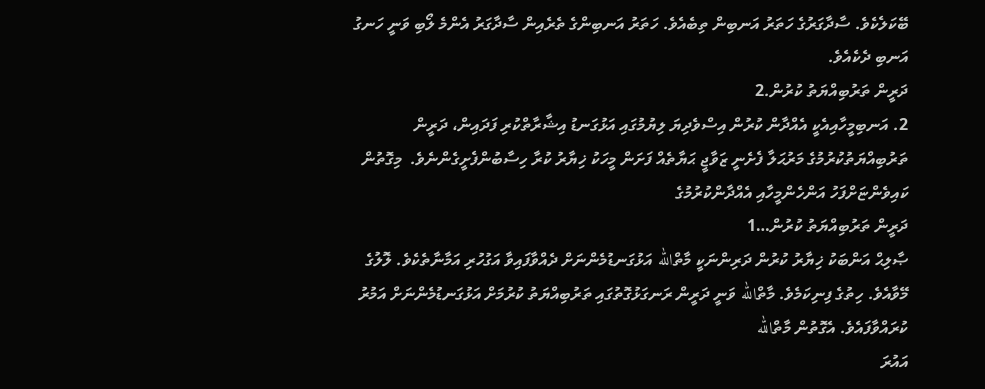ބޭކަލެކެވެ. ސާދާގަރުގެ ހަތަރު އަނބިން ތިބެއެވެ. ހަތަރު އަނބިންގެ ތެރެއިން ސާދާގަރު އެންމެ ލޯބި ވަނީ ހަނގު އަނބި ދެކެއެވެ.
ދަރީން ތަރުބިއްޔަތު ކުރުން.2
2. އަނބިމީހާއިއެކީ އެއްދާން ކުރުން އިސްވެދިޔަ ލިޔުމުގައި އަޅުގަނޑު އިޝާރާތްކުރި ފަދައިން، ދަރީން ތަރުބިއްޔަތުކުރުމުގެ މަރުޙަލާ ފެށެނީ ޒަވާޖީ ޙަޔާތެއް ފަށަން މީހަކު ޚިޔާރު ކުރާ ހިސާބުންފެށީގެންނެވެ.  މިގޮތުން   ކައިވެންޏަށްފަހު އަންހެންމީހާއި އެއްދާންކުރުމުގެ
ދަރީން ތަރުބިއްޔަތު ކުރުން…1
ޞާލިޙް އަންބަކު ޚިޔާރު ކުރުން ދަރިންނަކީ މާތްالله އަޅުގަނޑުމެންނަށް ދެއްވާފައިވާ އަގުހުރި އަމާނާތެކެވެ. ލޮލުގެ މޭވާއެވެ. ހިތުގެ ފިނިކަމެވެ. މާތްالله ވަނީ ދަރީން ރަނގަޅުގޮތުގައި ތަރުބިއްޔަތު ކުރުމަށް އަޅުގަނޑުމެންނަށް އަމުރު ކުރައްވާފައެވެ. އެގޮތުން މާތްالله
އައުރަ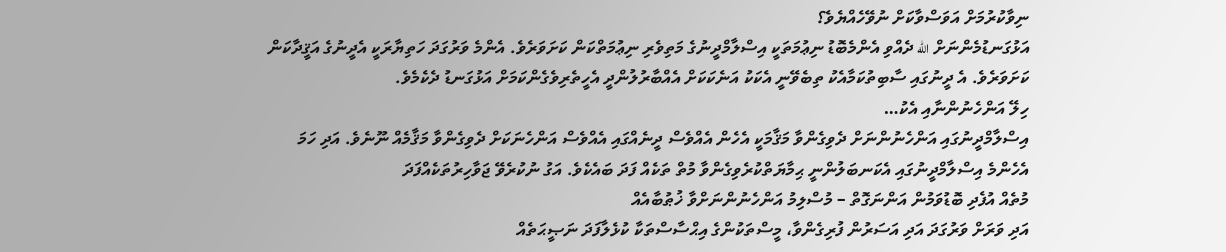ނިވާކުރުމަށް އަވަސްވާކަށް ނުވޭހެއްޔެވެ؟
އަޅުގަނޑުމެންނަށް الله ދެއްވި އެންމެބޮޑު ނިޢުމަތަކީ އިސްލާމްދީނުގެ މަތިވެރި ނިޢުމަތްކަން ކަށަވަރެވެ. އެންމެ ވަރުގަދަ ހަތިޔާރަކީ އެދީނުގެ އަޤީދާކަން ކަށަވަރެވެ. އެ ދީނުގައި ސާބިތުކަމާއެކު ތިބެވޭނީ އެކަކު އަނެކަކަށް އެއްބާރުލުންދީ އެހީތެރިވެގެންކަމަށް އަޅުގަނޑު ދެކެމެވެ.
ހިލޭ އަންހެނުންނާއި އެކު…
އިސްލާމްދީނުގައި އަންހެނުންނަށް ދެވިގެންވާ މަޤާމަކީ އެހެން އެއްވެސް ދީނެއްގައި އެއްވެސް އަންހެނަކަށް ދެވިގެންވާ މަޤާމެއް ނޫނެވެ. އަދި ހަމަ އެހެންމެ އިސްލާމްދީނުގައި އެކަނބަލުންނީ ޙިމާޔަތްކުރެވިގެންވާ މުތް ތަކެއް ފަދަ ބައެކެވެ. އަގު ނުކުރެވޭ ޖަވާހިރުތަކެއްފަދަ
މުތެއް އުފެދި ބޮޑުވަމުން އަންނަގޮތް – މުސްލިމު އަންހެނުންނަށްވާ ޚުޠުބާއެއް
އަދި ވަރަށް ވަރުގަދަ އަދި އަސަރުން ފުރިގެންވާ، މީސްތަކުންގެ އިޙްސާސްތަކާ ކުޅެލާފަދަ ނަޞީޙަތެއް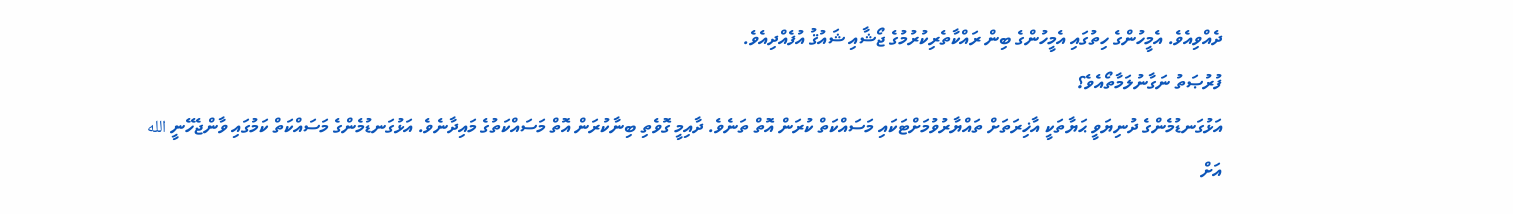ދެއްވިއެވެ. އެމީހުންގެ ހިތުގައި އެމީހުންގެ ބިން ރައްކާތެރިކުރުމުގެ ޖޯޝާއި ޝައުޤު އުފެއްދިއެވެ.
ފުރުޞަތު ނަގާނުލަމާތޯއެވެ؟
އަޅުގަނޑުމެންގެ ދުނިޔަވީ ޙަޔާތަކީ އާޚިރަތަށް ތައްޔާރުވުމަށްޓަކައި މަސައްކަތް ކުރަން އޮތް ތަނެވެ. ދާއިމީ ގޮވެތި ބިނާކުރަން އޮތް މަސައްކަތުގެ މައިދާނެވެ. އަޅުގަނޑުމެންގެ މަސައްކަތް ކަމުގައި ވާންޖެހޭނީ الله އަށް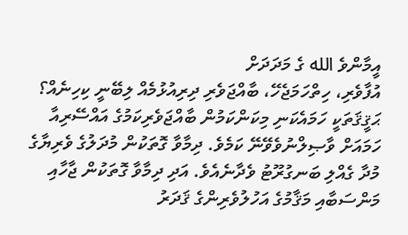އީމާންވެ الله ގެ މަދަދަށް
އުފާވެރި، ހިތްހަމަޖެހޭ، ބާއްޖަވެރި ދިރިއުޅުމެއް ލިބޭނީ ކިހިނެއް؟
ޙަޤީޤަތަކީ ހަމައެކަނި މިކަންކަމުން ބާއްޖަވެރިކަމުގެ އައްސޭރިއާ ހަމައަށް ވާޞިލްނުވެވޭނޭ ކަމެވެ. ދިމާވާ ގޮތަކުން މުދަލުގެ ވެރިޔާގެ މުދާ ގެއްލި ބަނގުރޫޓު ވެދާނެއެވެ. އަދި ދިމާވާ ގޮތަކުން ޖާހާއި މަންސަބާއި މަޤާމުގެ އަހުލުވެރިންގެ ޤަދަރު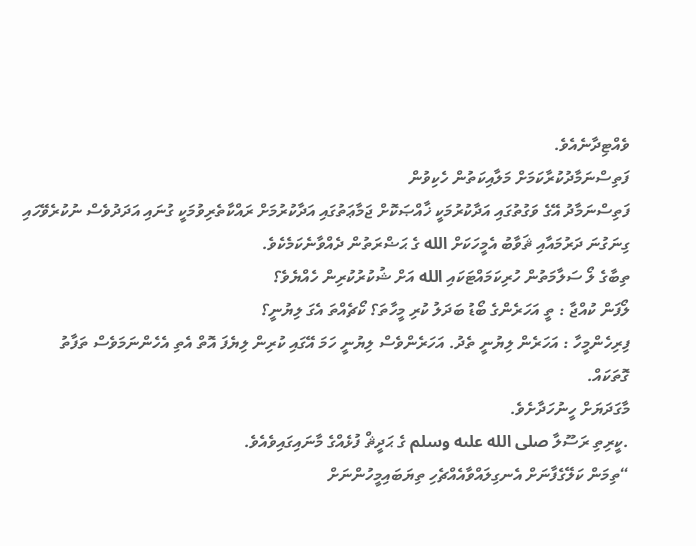ވެއްޓިދާނެއެވެ.
ފަތިސްނަމާދުކުރާކަމަށް މަލާއިކަތުން ހެކިވުން
ފަތިސްނަމާދު އޭގެ ވަގުތުގައި އަދާކުރުމަކީ ޚާއްޞަކޮށް ޖަމާޢަތުގައި އަދާކުރުމަށް ރައްކާތެރިވުމަކީ ގުނައި އަދަދުވެސް ނުކުރެވޭހައި ގިނަގުނަ ދަރުމައާއި ޘަވާބު އެމީހަކަށް الله ގެ ޙަޟްރަތުން ދެއްވާނެކަމެކެވެ.
ތިބާގެ ލޯ ސަލާމަތުން ހުރިކަމައްޓަކައި الله އަށް ޝުކުރުކުރިން ހެއްޔެވެ؟
ލޯފަން ކުއްޖާ : ތީ އަހަރެންގެ ބޯޑު ބަދަލު ކުރި މީހާތަ؟ ކޯޗެއްތަ އެގަ ލިޔުނީ؟
ފިރިހެންމީހާ : އަހަރެން ލިޔުނީ ތެދު. އަހަރެންވެސް ލިޔުނީ ހަމަ އޭގައި ކުރިން ލިޔެފަ އޮތް އެތި އެހެންނަމަވެސް ތަފާތު ގޮތަކައް.
މާގަދަޔަށް ހީނުހަދާށެވެ.
.ކީރިތި ރަސޫލާ صلى الله علىه وسلم ގެ ޙަދީޘް ފުޅެއްގެ މާނައިގައިވެއެވެ.
“ތިމަން ކަލޭގެފާނަށް އެނގިލައްވާއެއްޗެހި ތިޔަބައިމީހުންނަށް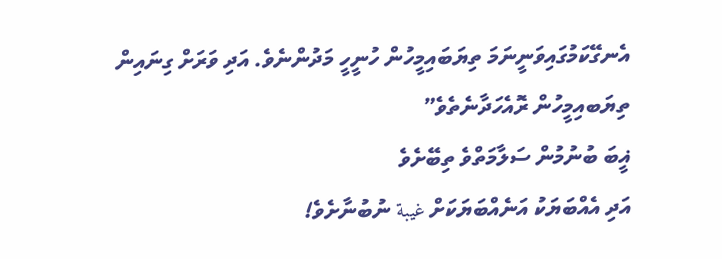އެނގޭކަމުގައިވަނީނަމަ ތިޔަބައިމީހުން ހުނީހީ މަދުންނެވެ. އަދި ވަރަށް ގިނައިން ތިޔަބއިމީހުން ރޮއެހަދާނެތެވެ”
ޣީބަ ބުނުމުން ސަލާމަތްވެ ތިބޭށެވެ
އަދި އެއްބަޔަކު އަނެއްބަޔަކަށް غيبة ނުބުނާށެވެ!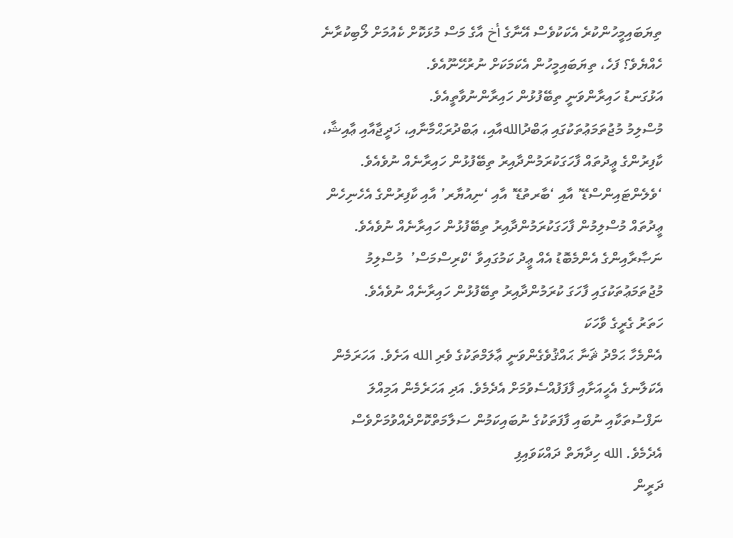ތިޔަބައިމީހުންކުރެ އެކަކުވެސް އޭނާގެ أخ އާގެ މަސް މުޅަކޮށް ކެއުމަށް ލޯބިކުރާނެ ހެއްޔެވެ؟ ފަހެ، ތިޔަބައިމީހުން އެކަމަކަށް ނުރުހޭނޫއެވެ.
އަޅުގަނޑު ހައިރާންވަނީ ތިބޭފުޅުން ހައިރާންނުވާތީއެވެ.
މުސްލިމު މުޖުތަމަޢުތަކުގައި ޢަބްދުاللهއާއި، ޢަބްދުރަޙްމާނާއި، ޚަދީޖާއާއި ޢާއިޝާ، ކާފިރުންގެ ޢީދުތައް ފާހަގަކުރަމުންދާއިރު ތިބޭފުޅުން ހައިރާނެއް ނުވެއެވެ. ‘ވެލެންޓައިންސްޑޭ’ އާއި ‘ބާރތުޑޭ’ އާއި ‘ނިއުޔާރ’ އާއި ކާފިރުންގެ އެހެނިހެން ޢީދުތައް މުސްލިމުން ފާހަގަކުރަމުންދާއިރު ތިބޭފުޅުން ހައިރާނެއް ނުވެއެވެ. ނަޞާރާއިންގެ އެންމެބޮޑު އެއް ޢީދު ކަމުގައިވާ ‘ކްރިސްމަސް’  މުސްލިމު މުޖުތަމަޢުތަކުގައި ފާހަގަ ކުރަމުންދާއިރު ތިބޭފުޅުން ހައިރާނެއް ނުވެއެވެ.
ހަތަރު ގެރީގެ ވާހަކަ
އެންމެހާ ޙަމްދު ޘަނާ ޙައްޤުވެގެންވަނީ ޢާލަމްތަކުގެ ވެރި الله އަށެވެ. އަހަރަމެން އެކަލާނގެ އެހީއަށާއި ފާފަފުއްސެވުމަށް އެދެމެވެ. އަދި އަހަރެމެން އަމިއްލަ ނަފްސުތަކާއި ނުބައި ފާފަތަކުގެ ނުބައިކަމުން ސަލާމަތްކޮށްދެއްވުމަށްވެސް އެދެމެވެ. الله ހިދާޔަތް ދައްކަވައިފި
ދަރީން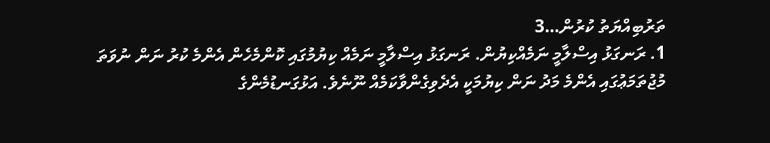ތަރުބިއްޔަތު ކުރުން…3
1. ރަނގަޅު އިސްލާމީ ނަމެއްކިޔުން. ރަނގަޅު އިސްލާމީ ނަމެއް ކިޔުމުގައި ކޮންމެހެން އެންމެ ކުރު ނަން ނުވަތަ މުޖުތަމަޢުގައި އެންމެ މަދު ނަން ކިޔުމަކީ އެދެވިގެންވާކަމެއް ނޫނެވެ. އަޅުގަނޑުމެންގެ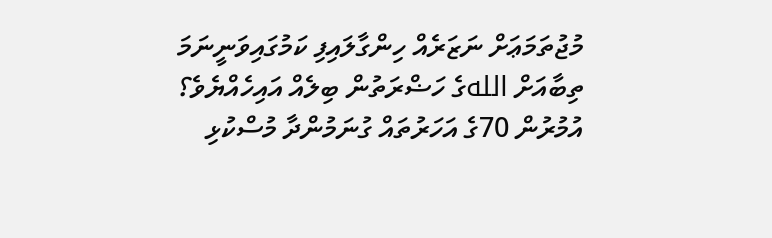މުޖުތަމަޢަށް ނަޒަރެއް ހިންގާލައިފި ކަމުގައިވަނީނަމަ
ތިބާއަށް اللهގެ ހަޟްރަތުން ބިލެއް އައިހެއްޔެވެ؟
އުމުރުން 70ގެ އަހަރުތައް ގުނަމުންދާ މުސްކުޅި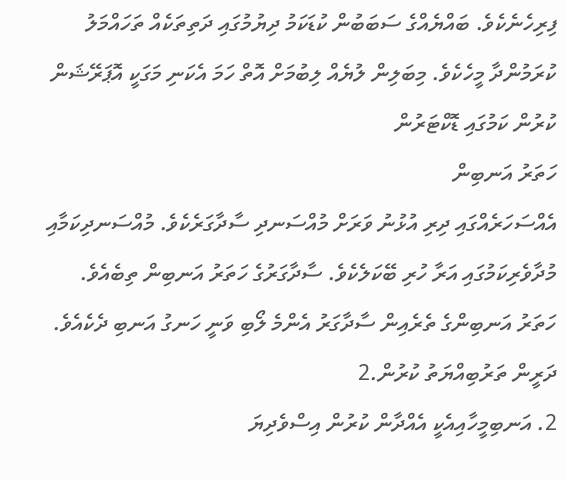ފިރިހެނެކެވެ. ބައްޔެއްގެ ސަބަބުން ކުޑަކަމު ދިޔުމުގައި ދަތިތަކެއް ތަހައްމަލު ކުރަމުންދާ މީހެކެވެ. މިބަލިން ލުޔެއް ލިބުމަށް އޮތް ހަމަ އެކަނި މަގަކީ އޮޕަރޭޝަން ކުރުން ކަމުގައި ޑޮކްޓަރުން
ހަތަރު އަނބިން
އެއްސަހަރެއްގައި ދިރި އުޅުނު ވަރަށް މުއްސަނދި ސާދާގަރެކެވެ. މުއްސަނދިކަމާއި މުދާވެރިކަމުގައި އަރާ ހުރި ބޭކަލެކެވެ. ސާދާގަރުގެ ހަތަރު އަނބިން ތިބެއެވެ. ހަތަރު އަނބިންގެ ތެރެއިން ސާދާގަރު އެންމެ ލޯބި ވަނީ ހަނގު އަނބި ދެކެއެވެ.
ދަރީން ތަރުބިއްޔަތު ކުރުން.2
2. އަނބިމީހާއިއެކީ އެއްދާން ކުރުން އިސްވެދިޔަ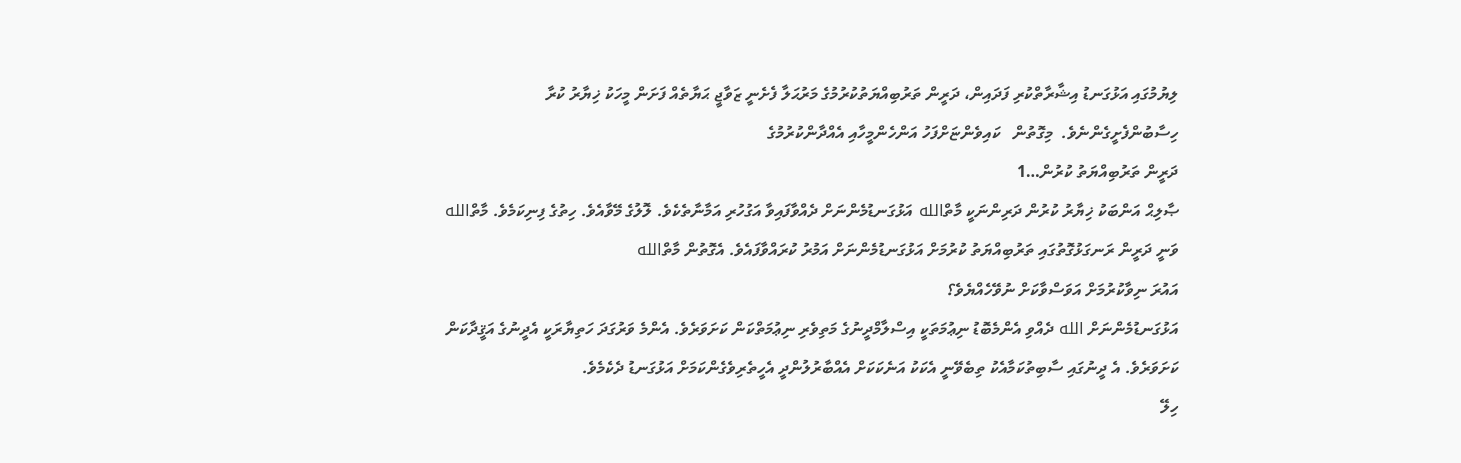ލިޔުމުގައި އަޅުގަނޑު އިޝާރާތްކުރި ފަދައިން، ދަރީން ތަރުބިއްޔަތުކުރުމުގެ މަރުޙަލާ ފެށެނީ ޒަވާޖީ ޙަޔާތެއް ފަށަން މީހަކު ޚިޔާރު ކުރާ ހިސާބުންފެށީގެންނެވެ.  މިގޮތުން   ކައިވެންޏަށްފަހު އަންހެންމީހާއި އެއްދާންކުރުމުގެ
ދަރީން ތަރުބިއްޔަތު ކުރުން…1
ޞާލިޙް އަންބަކު ޚިޔާރު ކުރުން ދަރިންނަކީ މާތްالله އަޅުގަނޑުމެންނަށް ދެއްވާފައިވާ އަގުހުރި އަމާނާތެކެވެ. ލޮލުގެ މޭވާއެވެ. ހިތުގެ ފިނިކަމެވެ. މާތްالله ވަނީ ދަރީން ރަނގަޅުގޮތުގައި ތަރުބިއްޔަތު ކުރުމަށް އަޅުގަނޑުމެންނަށް އަމުރު ކުރައްވާފައެވެ. އެގޮތުން މާތްالله
އައުރަ ނިވާކުރުމަށް އަވަސްވާކަށް ނުވޭހެއްޔެވެ؟
އަޅުގަނޑުމެންނަށް الله ދެއްވި އެންމެބޮޑު ނިޢުމަތަކީ އިސްލާމްދީނުގެ މަތިވެރި ނިޢުމަތްކަން ކަށަވަރެވެ. އެންމެ ވަރުގަދަ ހަތިޔާރަކީ އެދީނުގެ އަޤީދާކަން ކަށަވަރެވެ. އެ ދީނުގައި ސާބިތުކަމާއެކު ތިބެވޭނީ އެކަކު އަނެކަކަށް އެއްބާރުލުންދީ އެހީތެރިވެގެންކަމަށް އަޅުގަނޑު ދެކެމެވެ.
ހިލޭ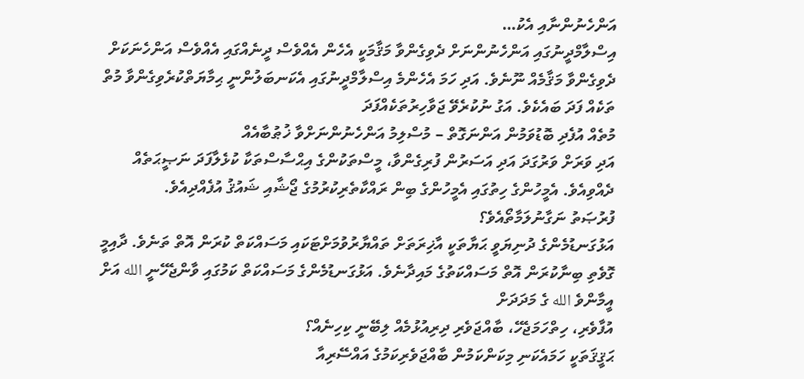އަންހެނުންނާއި އެކު…
އިސްލާމްދީނުގައި އަންހެނުންނަށް ދެވިގެންވާ މަޤާމަކީ އެހެން އެއްވެސް ދީނެއްގައި އެއްވެސް އަންހެނަކަށް ދެވިގެންވާ މަޤާމެއް ނޫނެވެ. އަދި ހަމަ އެހެންމެ އިސްލާމްދީނުގައި އެކަނބަލުންނީ ޙިމާޔަތްކުރެވިގެންވާ މުތް ތަކެއް ފަދަ ބައެކެވެ. އަގު ނުކުރެވޭ ޖަވާހިރުތަކެއްފަދަ
މުތެއް އުފެދި ބޮޑުވަމުން އަންނަގޮތް – މުސްލިމު އަންހެނުންނަށްވާ ޚުޠުބާއެއް
އަދި ވަރަށް ވަރުގަދަ އަދި އަސަރުން ފުރިގެންވާ، މީސްތަކުންގެ އިޙްސާސްތަކާ ކުޅެލާފަދަ ނަޞީޙަތެއް ދެއްވިއެވެ. އެމީހުންގެ ހިތުގައި އެމީހުންގެ ބިން ރައްކާތެރިކުރުމުގެ ޖޯޝާއި ޝައުޤު އުފެއްދިއެވެ.
ފުރުޞަތު ނަގާނުލަމާތޯއެވެ؟
އަޅުގަނޑުމެންގެ ދުނިޔަވީ ޙަޔާތަކީ އާޚިރަތަށް ތައްޔާރުވުމަށްޓަކައި މަސައްކަތް ކުރަން އޮތް ތަނެވެ. ދާއިމީ ގޮވެތި ބިނާކުރަން އޮތް މަސައްކަތުގެ މައިދާނެވެ. އަޅުގަނޑުމެންގެ މަސައްކަތް ކަމުގައި ވާންޖެހޭނީ الله އަށް އީމާންވެ الله ގެ މަދަދަށް
އުފާވެރި، ހިތްހަމަޖެހޭ، ބާއްޖަވެރި ދިރިއުޅުމެއް ލިބޭނީ ކިހިނެއް؟
ޙަޤީޤަތަކީ ހަމައެކަނި މިކަންކަމުން ބާއްޖަވެރިކަމުގެ އައްސޭރިއާ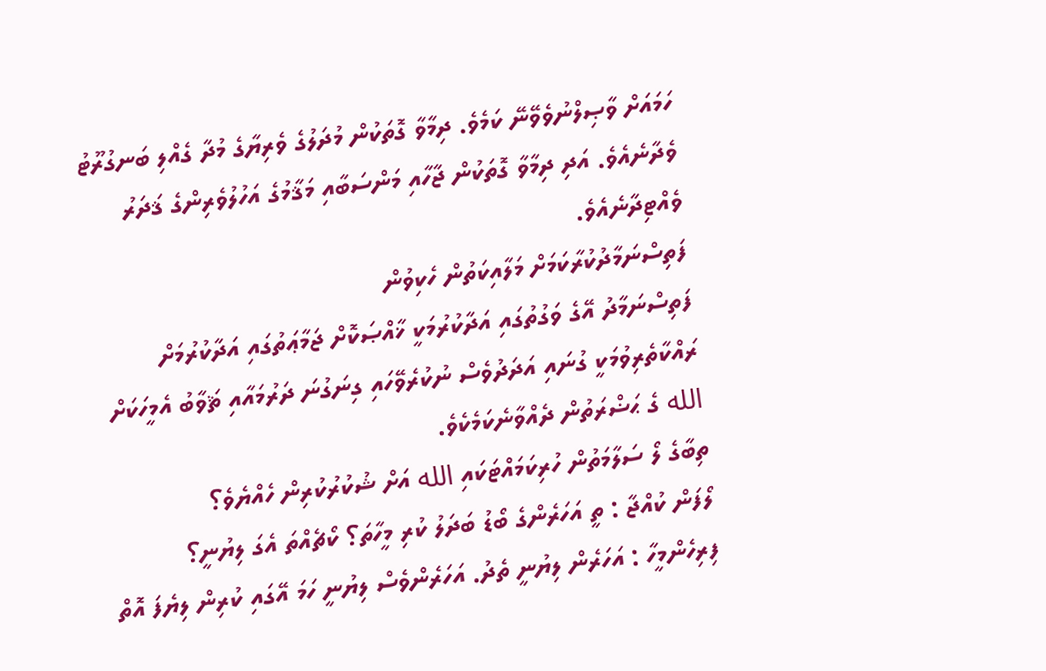ހަމައަށް ވާޞިލްނުވެވޭނޭ ކަމެވެ. ދިމާވާ ގޮތަކުން މުދަލުގެ ވެރިޔާގެ މުދާ ގެއްލި ބަނގުރޫޓު ވެދާނެއެވެ. އަދި ދިމާވާ ގޮތަކުން ޖާހާއި މަންސަބާއި މަޤާމުގެ އަހުލުވެރިންގެ ޤަދަރު ވެއްޓިދާނެއެވެ.
ފަތިސްނަމާދުކުރާކަމަށް މަލާއިކަތުން ހެކިވުން
ފަތިސްނަމާދު އޭގެ ވަގުތުގައި އަދާކުރުމަކީ ޚާއްޞަކޮށް ޖަމާޢަތުގައި އަދާކުރުމަށް ރައްކާތެރިވުމަކީ ގުނައި އަދަދުވެސް ނުކުރެވޭހައި ގިނަގުނަ ދަރުމައާއި ޘަވާބު އެމީހަކަށް الله ގެ ޙަޟްރަތުން ދެއްވާނެކަމެކެވެ.
ތިބާގެ ލޯ ސަލާމަތުން ހުރިކަމައްޓަކައި الله އަށް ޝުކުރުކުރިން ހެއްޔެވެ؟
ލޯފަން ކުއްޖާ : ތީ އަހަރެންގެ ބޯޑު ބަދަލު ކުރި މީހާތަ؟ ކޯޗެއްތަ އެގަ ލިޔުނީ؟
ފިރިހެންމީހާ : އަހަރެން ލިޔުނީ ތެދު. އަހަރެންވެސް ލިޔުނީ ހަމަ އޭގައި ކުރިން ލިޔެފަ އޮތް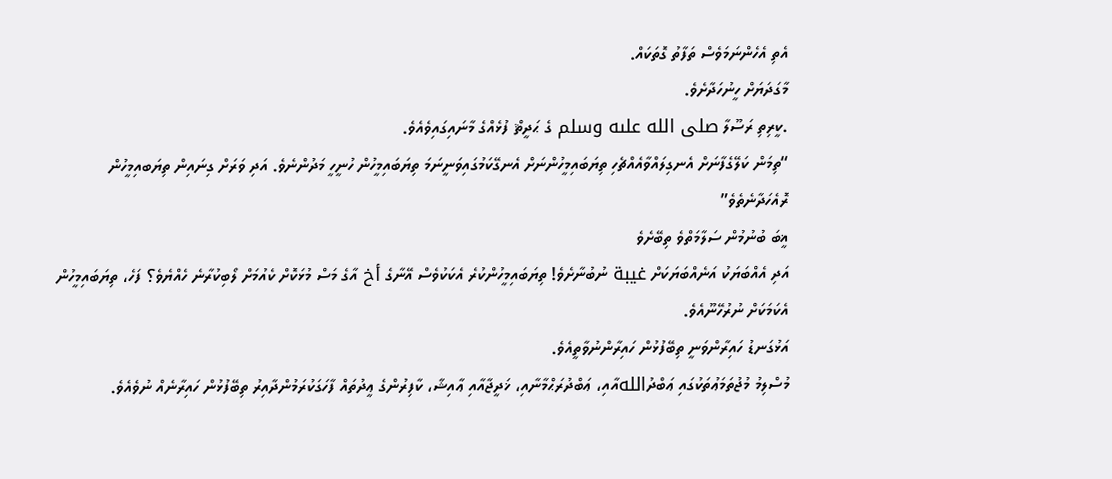އެތި އެހެންނަމަވެސް ތަފާތު ގޮތަކައް.
މާގަދަޔަށް ހީނުހަދާށެވެ.
.ކީރިތި ރަސޫލާ صلى الله علىه وسلم ގެ ޙަދީޘް ފުޅެއްގެ މާނައިގައިވެއެވެ.
“ތިމަން ކަލޭގެފާނަށް އެނގިލައްވާއެއްޗެހި ތިޔަބައިމީހުންނަށް އެނގޭކަމުގައިވަނީނަމަ ތިޔަބައިމީހުން ހުނީހީ މަދުންނެވެ. އަދި ވަރަށް ގިނައިން ތިޔަބއިމީހުން ރޮއެހަދާނެތެވެ”
ޣީބަ ބުނުމުން ސަލާމަތްވެ ތިބޭށެވެ
އަދި އެއްބަޔަކު އަނެއްބަޔަކަށް غيبة ނުބުނާށެވެ! ތިޔަބައިމީހުންކުރެ އެކަކުވެސް އޭނާގެ أخ އާގެ މަސް މުޅަކޮށް ކެއުމަށް ލޯބިކުރާނެ ހެއްޔެވެ؟ ފަހެ، ތިޔަބައިމީހުން އެކަމަކަށް ނުރުހޭނޫއެވެ.
އަޅުގަނޑު ހައިރާންވަނީ ތިބޭފުޅުން ހައިރާންނުވާތީއެވެ.
މުސްލިމު މުޖުތަމަޢުތަކުގައި ޢަބްދުاللهއާއި، ޢަބްދުރަޙްމާނާއި، ޚަދީޖާއާއި ޢާއިޝާ، ކާފިރުންގެ ޢީދުތައް ފާހަގަކުރަމުންދާއިރު ތިބޭފުޅުން ހައިރާނެއް ނުވެއެވެ.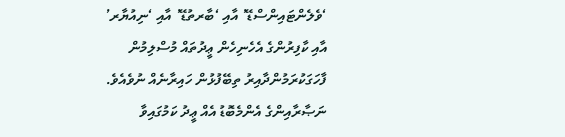‘ވެލެންޓައިންސްޑޭ’ އާއި ‘ބާރތުޑޭ’ އާއި ‘ނިއުޔާރ’ އާއި ކާފިރުންގެ އެހެނިހެން ޢީދުތައް މުސްލިމުން ފާހަގަކުރަމުންދާއިރު ތިބޭފުޅުން ހައިރާނެއް ނުވެއެވެ. ނަޞާރާއިންގެ އެންމެބޮޑު އެއް ޢީދު ކަމުގައިވާ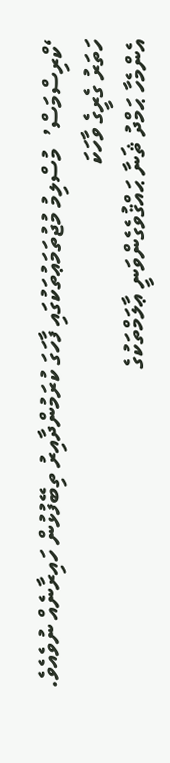‘ކްރިސްމަސް’  މުސްލިމު މުޖުތަމަޢުތަކުގައި ފާހަގަ ކުރަމުންދާއިރު ތިބޭފުޅުން ހައިރާނެއް ނުވެއެވެ.
ހަތަރު ގެރީގެ ވާހަކަ
އެންމެހާ ޙަމްދު ޘަނާ ޙައްޤުވެގެންވަނީ ޢާލަމްތަކުގެ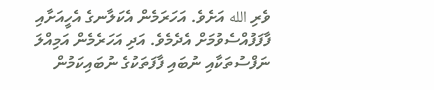ވެރި الله އަށެވެ. އަހަރަމެން އެކަލާނގެ އެހީއަށާއި ފާފަފުއްސެވުމަށް އެދެމެވެ. އަދި އަހަރެމެން އަމިއްލަ ނަފްސުތަކާއި ނުބައި ފާފަތަކުގެ ނުބައިކަމުން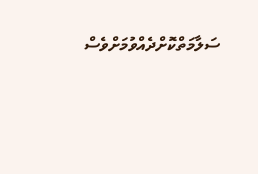ސަލާމަތްކޮށްދެއްވުމަށްވެސް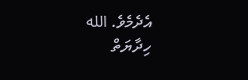އެދެމެވެ. الله ހިދާޔަތް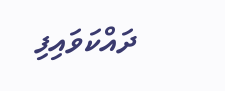ދައްކަވައިފި